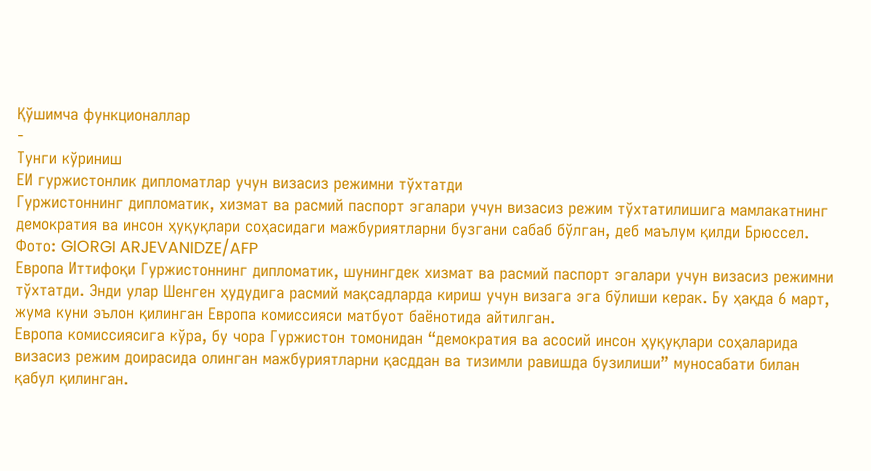Қўшимча функционаллар
-
Тунги кўриниш
ЕИ гуржистонлик дипломатлар учун визасиз режимни тўхтатди
Гуржистоннинг дипломатик, хизмат ва расмий паспорт эгалари учун визасиз режим тўхтатилишига мамлакатнинг демократия ва инсон ҳуқуқлари соҳасидаги мажбуриятларни бузгани сабаб бўлган, деб маълум қилди Брюссел.
Фото: GIORGI ARJEVANIDZE/AFP
Европа Иттифоқи Гуржистоннинг дипломатик, шунингдек хизмат ва расмий паспорт эгалари учун визасиз режимни тўхтатди. Энди улар Шенген ҳудудига расмий мақсадларда кириш учун визага эга бўлиши керак. Бу ҳақда 6 март, жума куни эълон қилинган Европа комиссияси матбуот баёнотида айтилган.
Европа комиссиясига кўра, бу чора Гуржистон томонидан “демократия ва асосий инсон ҳуқуқлари соҳаларида визасиз режим доирасида олинган мажбуриятларни қасддан ва тизимли равишда бузилиши” муносабати билан қабул қилинган.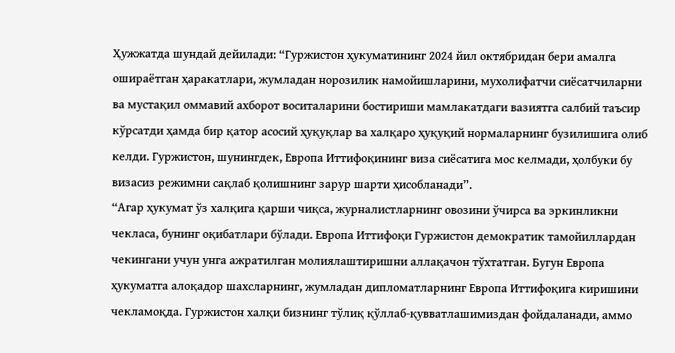Ҳужжатда шундай дейилади: “Гуржистон ҳукуматининг 2024 йил октябридан бери амалга ошираётган ҳаракатлари, жумладан норозилик намойишларини, мухолифатчи сиёсатчиларни ва мустақил оммавий ахборот воситаларини бостириши мамлакатдаги вазиятга салбий таъсир кўрсатди ҳамда бир қатор асосий ҳуқуқлар ва халқаро ҳуқуқий нормаларнинг бузилишига олиб келди. Гуржистон, шунингдек, Европа Иттифоқининг виза сиёсатига мос келмади, ҳолбуки бу визасиз режимни сақлаб қолишнинг зарур шарти ҳисобланади”.
“Агар ҳукумат ўз халқига қарши чиқса, журналистларнинг овозини ўчирса ва эркинликни чекласа, бунинг оқибатлари бўлади. Европа Иттифоқи Гуржистон демократик тамойиллардан чекингани учун унга ажратилган молиялаштиришни аллақачон тўхтатган. Бугун Европа ҳукуматга алоқадор шахсларнинг, жумладан дипломатларнинг Европа Иттифоқига киришини чекламоқда. Гуржистон халқи бизнинг тўлиқ қўллаб-қувватлашимиздан фойдаланади, аммо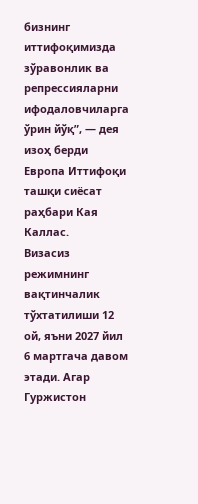бизнинг иттифоқимизда зўравонлик ва репрессияларни ифодаловчиларга ўрин йўқ”, — дея изоҳ берди Европа Иттифоқи ташқи сиёсат раҳбари Кая Каллас.
Визасиз режимнинг вақтинчалик тўхтатилиши 12 ой, яъни 2027 йил 6 мартгача давом этади. Агар Гуржистон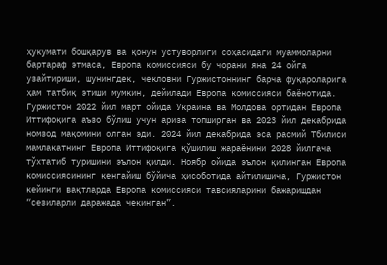ҳукумати бошқарув ва қонун устуворлиги соҳасидаги муаммоларни бартараф этмаса, Европа комиссияси бу чорани яна 24 ойга узайтириши, шунингдек, чекловни Гуржистоннинг барча фуқароларига ҳам татбиқ этиши мумкин, дейилади Европа комиссияси баёнотида.
Гуржистон 2022 йил март ойида Украина ва Молдова ортидан Европа Иттифоқига аъзо бўлиш учун ариза топширган ва 2023 йил декабрида номзод мақомини олган эди. 2024 йил декабрида эса расмий Тбилиси мамлакатнинг Европа Иттифоқига қўшилиш жараёнини 2028 йилгача тўхтатиб туришини эълон қилди. Ноябр ойида эълон қилинган Европа комиссиясининг кенгайиш бўйича ҳисоботида айтилишича, Гуржистон кейинги вақтларда Европа комиссияси тавсияларини бажаришдан “сезиларли даражада чекинган”.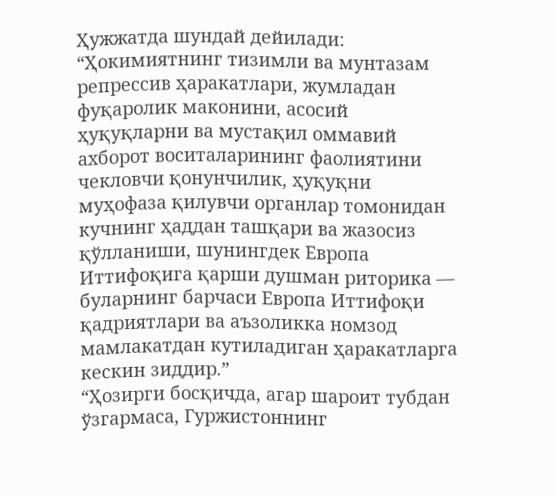Ҳужжатда шундай дейилади: “Ҳокимиятнинг тизимли ва мунтазам репрессив ҳаракатлари, жумладан фуқаролик маконини, асосий ҳуқуқларни ва мустақил оммавий ахборот воситаларининг фаолиятини чекловчи қонунчилик, ҳуқуқни муҳофаза қилувчи органлар томонидан кучнинг ҳаддан ташқари ва жазосиз қўлланиши, шунингдек Европа Иттифоқига қарши душман риторика — буларнинг барчаси Европа Иттифоқи қадриятлари ва аъзоликка номзод мамлакатдан кутиладиган ҳаракатларга кескин зиддир.”
“Ҳозирги босқичда, агар шароит тубдан ўзгармаса, Гуржистоннинг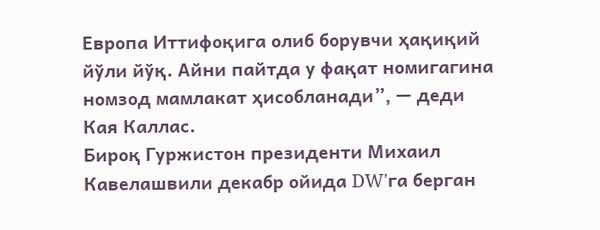Европа Иттифоқига олиб борувчи ҳақиқий йўли йўқ. Айни пайтда у фақат номигагина номзод мамлакат ҳисобланади”, — деди Кая Каллас.
Бироқ Гуржистон президенти Михаил Кавелашвили декабр ойида DW'га берган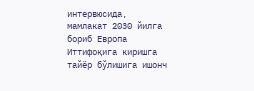интервюсида, мамлакат 2030 йилга бориб Европа Иттифоқига киришга тайёр бўлишига ишонч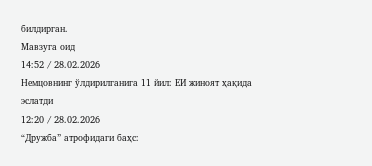билдирган.
Мавзуга оид
14:52 / 28.02.2026
Немцовнинг ўлдирилганига 11 йил: ЕИ жиноят ҳақида эслатди
12:20 / 28.02.2026
“Дружба” атрофидаги баҳс: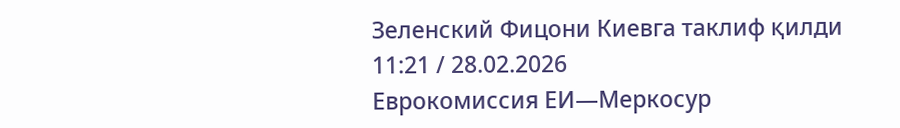Зеленский Фицони Киевга таклиф қилди
11:21 / 28.02.2026
Еврокомиссия ЕИ—Меркосур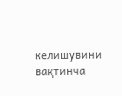келишувини вақтинча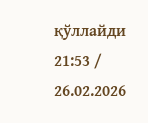қўллайди
21:53 / 26.02.2026